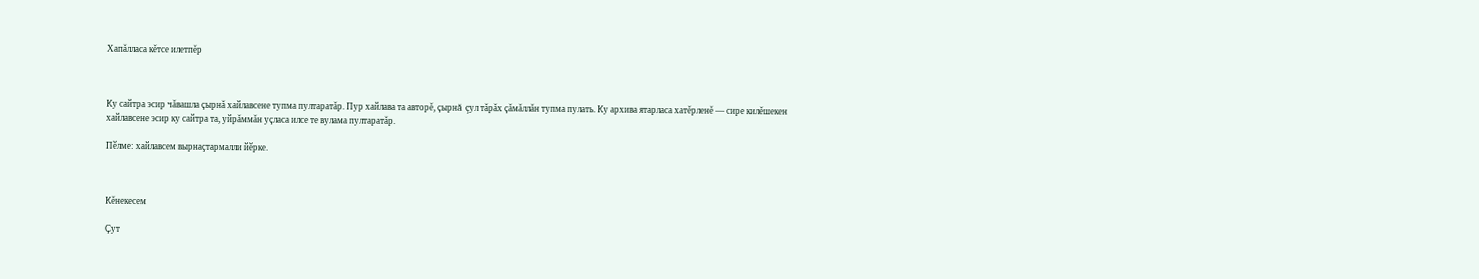Хапăлласа кĕтсе илетпĕр



Ку сайтра эсир чăвашла çырнă хайлавсене тупма пултаратăр. Пур хайлава та авторĕ, çырнă çул тăрăх çăмăллăн тупма пулать. Ку архива ятарласа хатĕрленĕ — сире килĕшекен хайлавсене эсир ку сайтра та, уйрăммăн уçласа илсе те вулама пултаратăр.

Пӗлме: хайлавсем вырнаҫтармалли йӗрке.



Кĕнекесем

Çут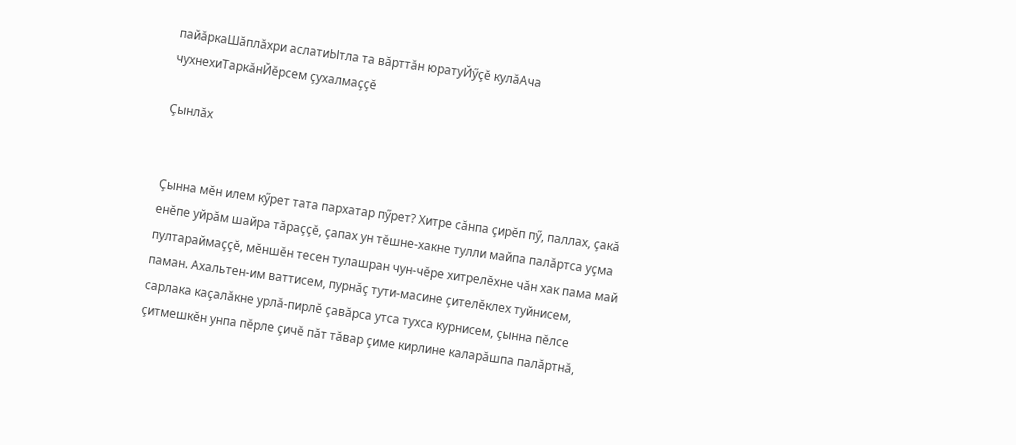пайăркаШăплăхри аслатиЫтла та вăрттăн юратуЙӳçĕ кулăАча чухнехиТаркăнЙĕрсем çухалмаççĕ

Çынлăх


Çынна мĕн илем кӳрет тата пархатар пӳрет? Хитре сăнпа çирĕп пӳ, паллах, çакă енĕпе уйрăм шайра тăраççĕ, çапах ун тĕшне-хакне тулли майпа палăртса уçма пултараймаççĕ, мĕншĕн тесен тулашран чун-чĕре хитрелĕхне чăн хак пама май паман. Ахальтен-им ваттисем, пурнăç тути-масине çителĕклех туйнисем, сарлака каçалăкне урлă-пирлĕ çавăрса утса тухса курнисем, çынна пĕлсе çитмешкĕн унпа пĕрле çичĕ пăт тăвар çиме кирлине каларăшпа палăртнă,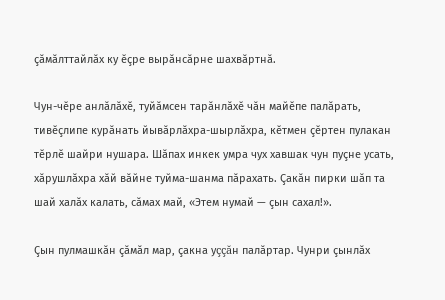çăмăлттайлăх ку ĕçре вырăнсăрне шахвăртнă.

Чун-чĕре анлăлăхĕ, туйăмсен тарăнлăхĕ чăн майĕпе палăрать, тивĕçлипе курăнать йывăрлăхра-шырлăхра, кĕтмен çĕртен пулакан тĕрлĕ шайри нушара. Шăпах инкек умра чух хавшак чун пуçне усать, хăрушлăхра хăй вăйне туйма-шанма пăрахать. Çакăн пирки шăп та шай халăх калать, сăмах май, «Этем нумай — çын сахал!».

Çын пулмашкăн çăмăл мар, çакна уççăн палăртар. Чунри çынлăх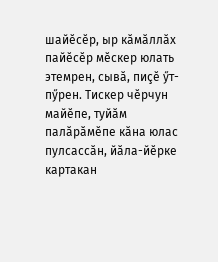шайĕсĕр, ыр кăмăллăх пайĕсĕр мĕскер юлать этемрен, сывă, пиçĕ ӳт-пӳрен. Тискер чĕрчун майĕпе, туйăм палăрăмĕпе кăна юлас пулсассăн, йăла-йĕрке картакан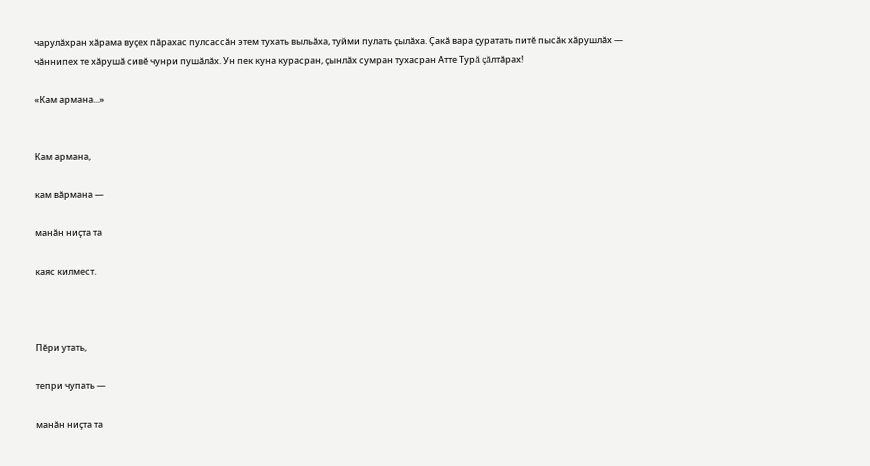чарулăхран хăрама вуçех пăрахас пулсассăн этем тухать выльăха, туйми пулать çылăха. Çакă вара çуратать питĕ пысăк хăрушлăх — чăннипех те хăрушă сивĕ чунри пушăлăх. Ун пек куна курасран, çынлăх сумран тухасран Атте Турă çăлтăрах!

«Кам армана...»


Кам армана,

кам вăрмана —

манăн ниçта та

каяс килмест.



Пĕри утать,

тепри чупать —

манăн ниçта та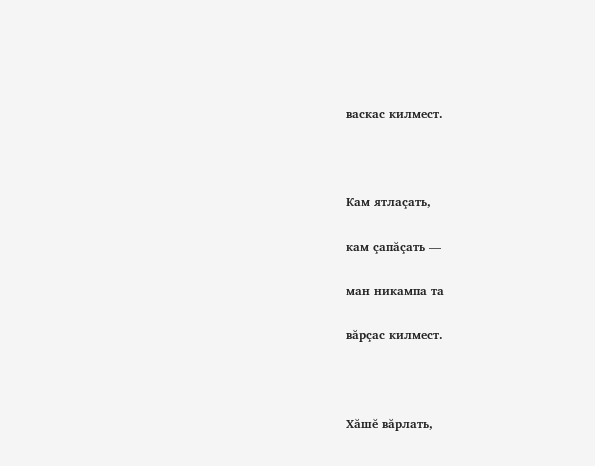васкас килмест.



Кам ятлаçать,

кам çапăçать —

ман никампа та

вăрçас килмест.



Хăшĕ вăрлать,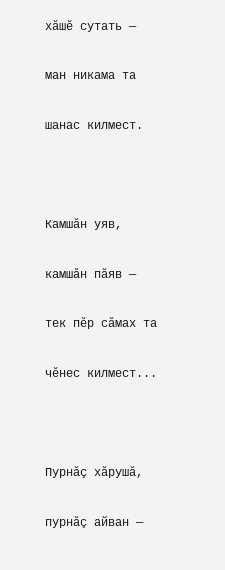хăшĕ сутать —

ман никама та

шанас килмест.



Камшăн уяв,

камшăн пăяв —

тек пĕр сăмах та

чĕнес килмест...



Пурнăç хăрушă,

пурнăç айван —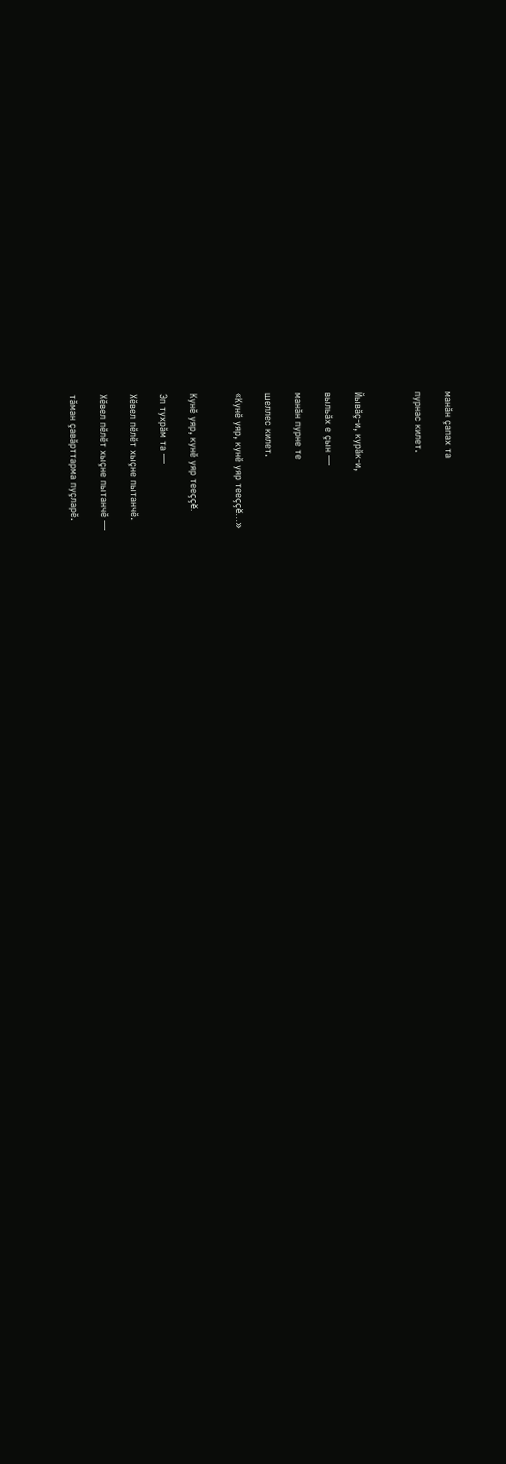манăн çапах та

пурнас килет.



Йывăç-и, курăк-и,

выльăх е çын —

манăн пурне те

шеллес килет.

«Кунĕ уяр, кунĕ уяр тееççĕ...»


Кунĕ уяр, кунĕ уяр тееççĕ.

Эп тухрăм та —

Хĕвел пĕлĕт хыçне пытанчĕ.

Хĕвел пĕлĕт хыçне пытанчĕ —

тăман çавăрттарма пуçларĕ.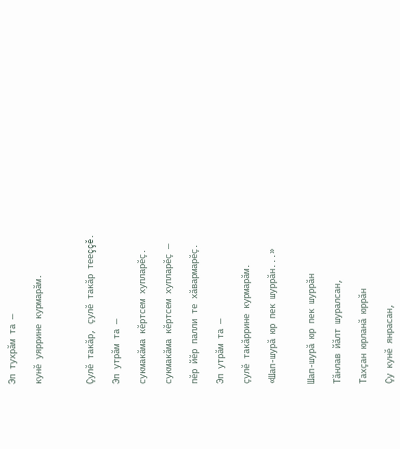Эп тухрăм та —

кунĕ уяррине курмарăм.



Çулĕ такăр, çулĕ такăр тееççĕ.

Эп утрăм та —

сукмакăма кĕртсем хупларĕç.

сукмакăма кĕртсем хупларĕç —

пĕр йĕр палли те хăвармарĕç.

Эп утрăм та —

çулĕ такăррине курмарăм.

«Шап-шурă юр пек шуррăн...»


Шап-шурă юр пек шуррăн

Тăнлав йăлт шуралсан,

Тахçан юрланă юррăн

Çу кунĕ янрасан,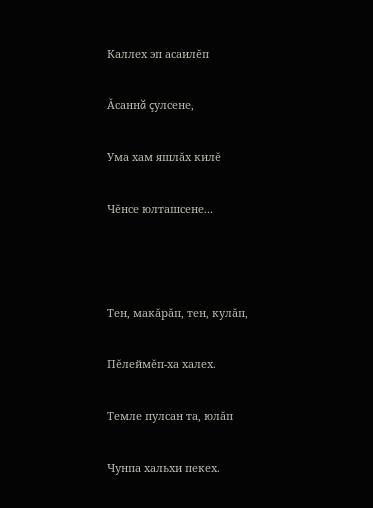Каллех эп асаилĕп

Ăсаннă çулсене,

Ума хам яшлăх килĕ

Чĕнсе юлташсене...



Тен, макăрăп, тен, кулăп,

Пĕлеймĕп-ха халех.

Темле пулсан та, юлăп

Чунпа хальхи пекех.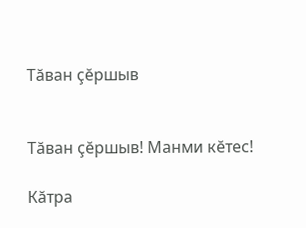Тăван çĕршыв


Тăван çĕршыв! Манми кĕтес!

Кăтра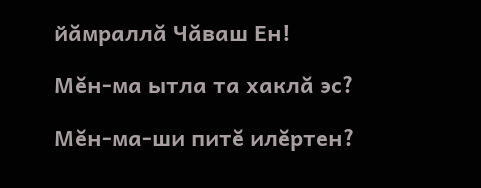йăмраллă Чăваш Ен!

Мĕн-ма ытла та хаклă эс?

Мĕн-ма-ши питĕ илĕртен?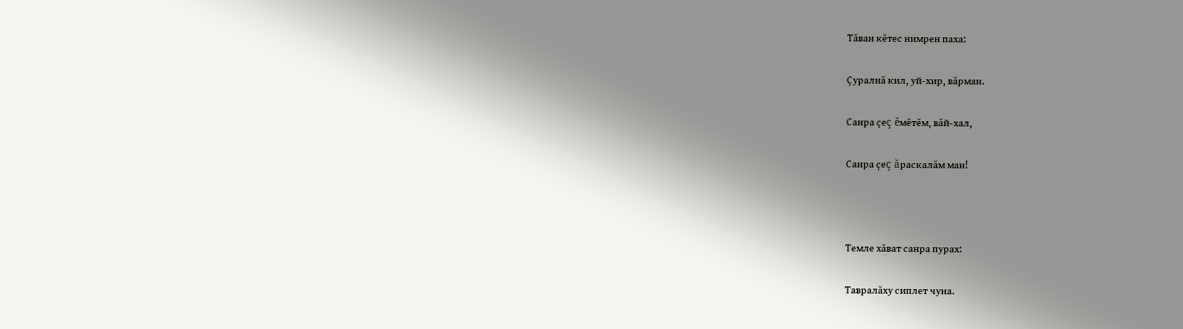Тăван кĕтес нимрен паха:

Çуралнă кил, уй-хир, вăрман.

Санра çеç ĕмĕтĕм, вăй-хал,

Санра çеç ăраскалăм ман!



Темле хăват санра пурах:

Тавралăху сиплет чуна.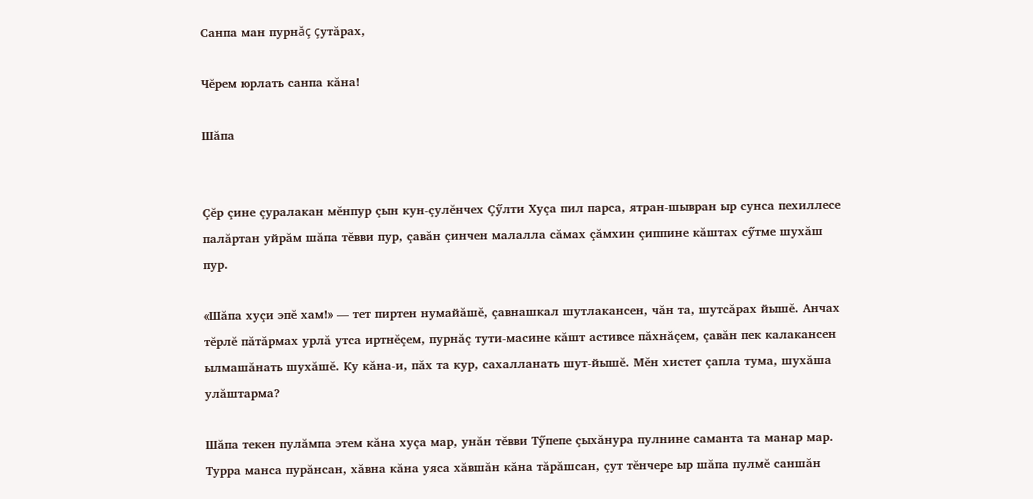Санпа ман пурнăç çутăрах,

Чĕрем юрлать санпа кăна!

Шăпа


Çĕр çине çуралакан мĕнпур çын кун-çулĕнчех Çӳлти Хуçа пил парса, ятран-шывран ыр сунса пехиллесе палăртан уйрăм шăпа тĕвви пур, çавăн çинчен малалла сăмах çăмхин çиппине кăштах сӳтме шухăш пур.

«Шăпа хуçи эпĕ хам!» — тет пиртен нумайăшĕ, çавнашкал шутлакансен, чăн та, шутсăрах йышĕ. Анчах тĕрлĕ пăтăрмах урлă утса иртнĕçем, пурнăç тути-масине кăшт астивсе пăхнăçем, çавăн пек калакансен ылмашăнать шухăшĕ. Ку кăна-и, пăх та кур, сахалланать шут-йышĕ. Мĕн хистет çапла тума, шухăша улăштарма?

Шăпа текен пулăмпа этем кăна хуçа мар, унăн тĕвви Тӳпепе çыхăнура пулнине саманта та манар мар. Турра манса пурăнсан, хăвна кăна уяса хăвшăн кăна тăрăшсан, çут тĕнчере ыр шăпа пулмĕ саншăн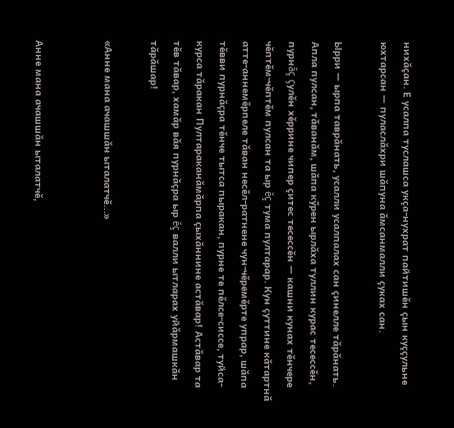нихăçан. Е усалпа туслашса укçа-нухрат пайтишĕн çын куççульне юхтарсан — пуласлăхри шăпуна ăмсанмалли çуках сан.

Ырри — ырпа таврăнать, усалли усалпалах сан çинелле тăрăнать. Апла пулсан, тăванăм, шăпа кӳрен ырлăха туллин курас тесессĕн, пурнăç çулĕн хĕррине чипер çитес тесессĕн — кашни кунах тĕнчере чĕптĕм-чĕптĕм пулсан та ыр ĕç тума пултарар. Кун çуттине кăтартнă атте-аннемĕрпеле тăван несĕл-ратнене чун-чĕремĕрте упрар, шăпа тĕвви пурнăçра тĕнче тытса пыракан, пурне те пĕлсе-сиссе, туйса-курса тăракан Пултараканăмăрпа çыхăннине астăвар! Астăвар та тĕв тăвар, хамăр вăя пурнăçра ыр ĕç валли ытларах уйăрмашкăн тăрăшар!

«Анне мана ачашшăн ыталатчĕ...»


Анне мана ачашшăн ыталатчĕ,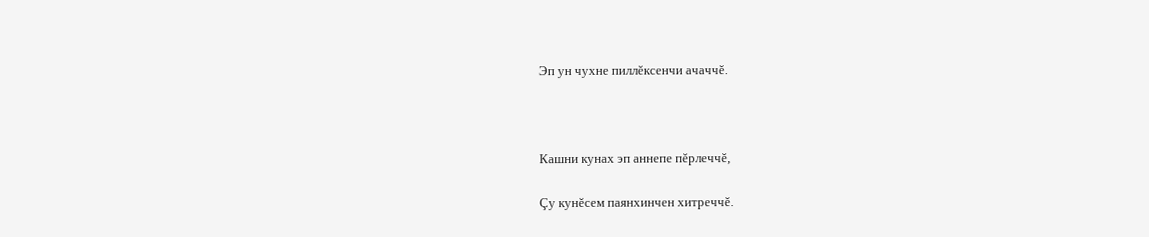Эп ун чухне пиллĕксенчи ачаччĕ.



Кашни кунах эп аннепе пĕрлеччĕ,

Çу кунĕсем паянхинчен хитреччĕ.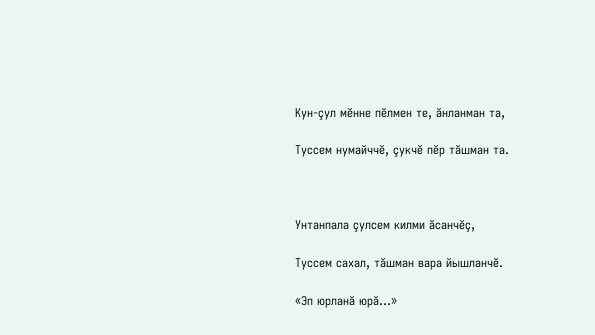Кун-çул мĕнне пĕлмен те, ăнланман та,

Туссем нумайччĕ, çукчĕ пĕр тăшман та.



Унтанпала çулсем килми ăсанчĕç,

Туссем сахал, тăшман вара йышланчĕ.

«Эп юрланă юрă...»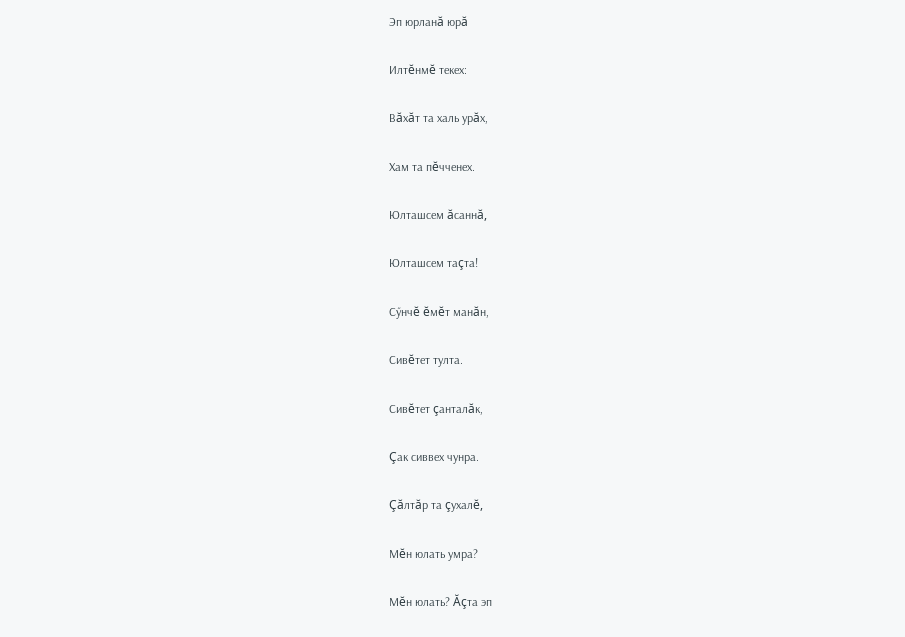Эп юрланă юрă

Илтĕнмĕ текех:

Вăхăт та халь урăх,

Хам та пĕчченех.

Юлташсем ăсаннă,

Юлташсем таçта!

Сӳнчĕ ĕмĕт манăн,

Сивĕтет тулта.

Сивĕтет çанталăк,

Çак сиввех чунра.

Çăлтăр та çухалĕ,

Мĕн юлать умра?

Мĕн юлать? Ăçта эп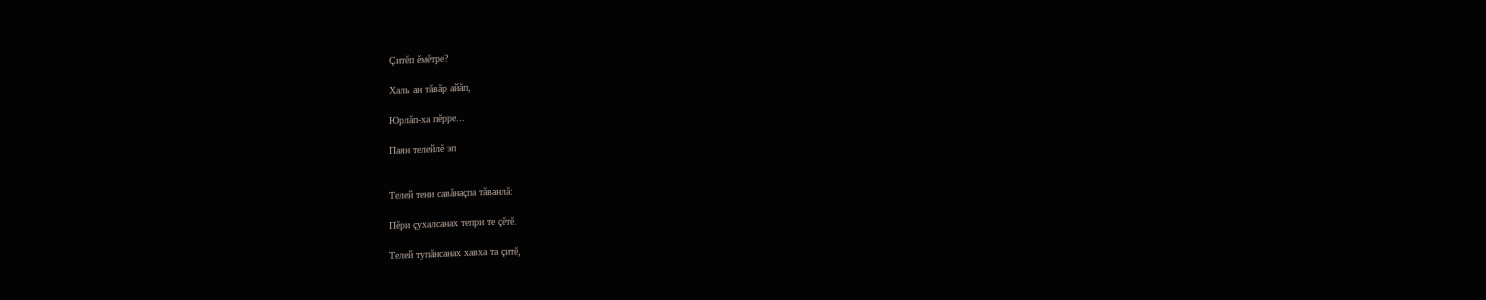Çитĕп ĕмĕтре?

Халь ан тăвăр айăп,

Юрлăп-ха пĕрре...

Паян телейлĕ эп


Телей тени савăнаçпа тăванлă:

Пĕри çухалсанах тепри те çĕтĕ.

Телей тупăнсанах хавха та çитĕ,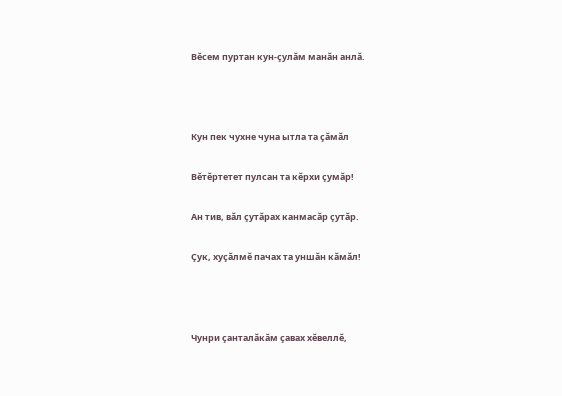Вĕсем пуртан кун-çулăм манăн анлă.



Кун пек чухне чуна ытла та çăмăл

Вĕтĕртетет пулсан та кĕрхи çумăр!

Ан тив, вăл çутăрах канмасăр çутăр.

Çук, хуçăлмĕ пачах та уншăн кăмăл!



Чунри çанталăкăм çавах хĕвеллĕ,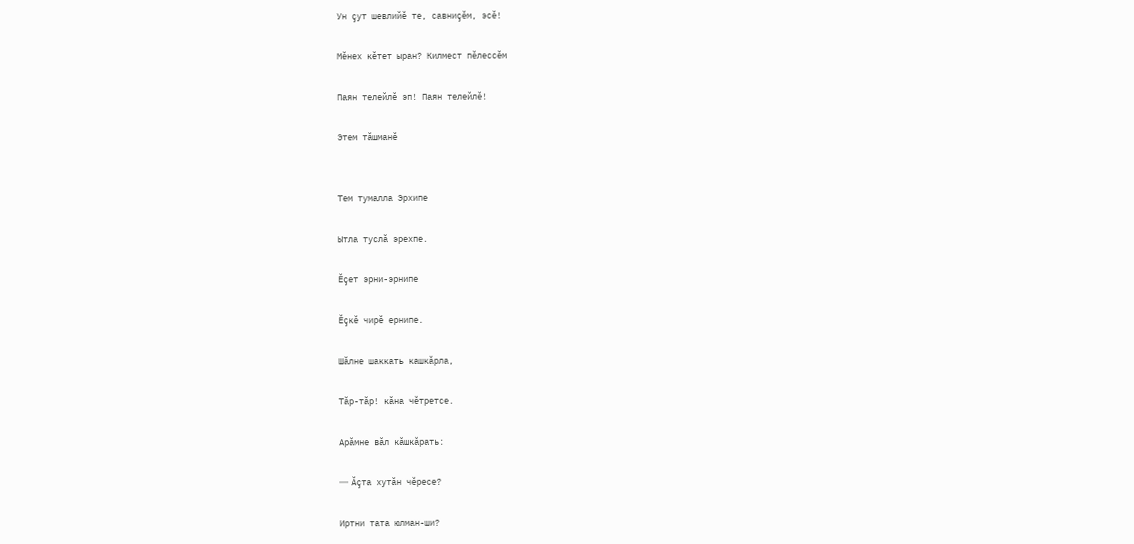Ун çут шевлийĕ те, савниçĕм, эсĕ!

Мĕнех кĕтет ыран? Килмест пĕлессĕм

Паян телейлĕ эп! Паян телейлĕ!

Этем тăшманĕ


Тем тумалла Эрхипе

Ытла туслă эрехпе.

Ĕçет эрни-эрнипе

Ĕçкĕ чирĕ ернипе.

Шăлне шаккать кашкăрла,

Тăр-тăр! кăна чĕтретсе.

Арăмне вăл кăшкăрать:

— Ăçта хутăн чĕресе?

Иртни тата юлман-ши?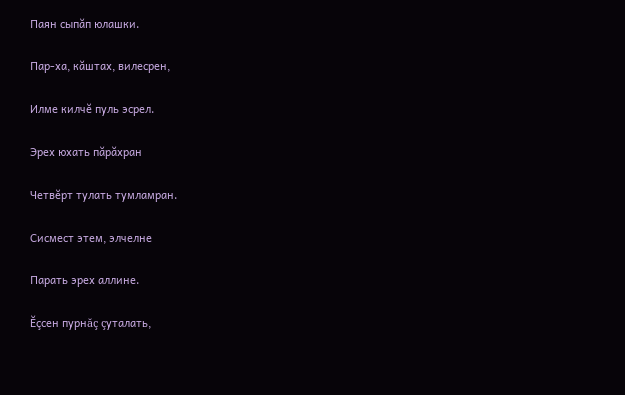Паян сыпăп юлашки.

Пар-ха, кăштах, вилесрен,

Илме килчĕ пуль эсрел.

Эрех юхать пăрăхран

Четвĕрт тулать тумламран.

Сисмест этем, элчелне

Парать эрех аллине.

Ĕçсен пурнăç çуталать,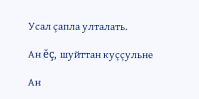Усал çапла улталать.

Ан ĕç, шуйттан куççульне

Ан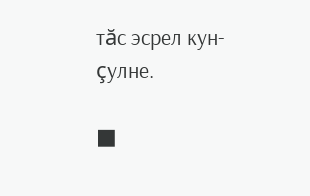тăс эсрел кун-çулне.

■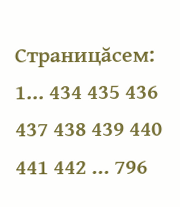Страницăсем: 1... 434 435 436 437 438 439 440 441 442 ... 796